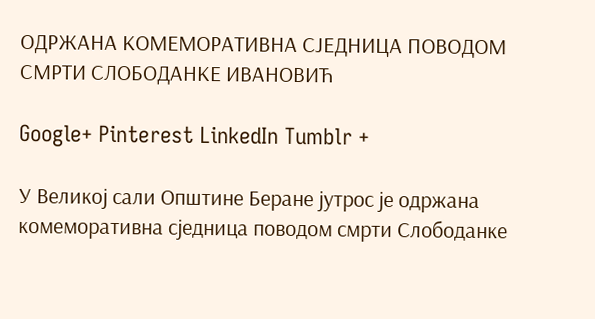ОДРЖАНА КОМЕМОРАТИВНА СЈЕДНИЦА ПОВОДОМ СМРТИ СЛОБОДАНКЕ ИВАНОВИЋ

Google+ Pinterest LinkedIn Tumblr +

У Великој сали Општине Беране јутрос је одржана комеморативна сједница поводом смрти Слободанке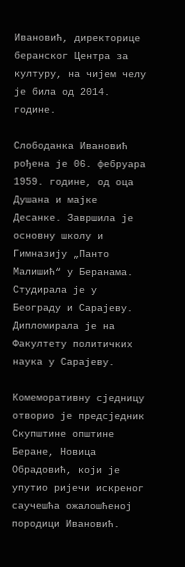Ивановић, директорице беранског Центра за културу, на чијем челу је била од 2014. године.

Слободанка Ивановић рођена је 06. фебруара 1959. године, од оца Душана и мајке Десанке. Завршила је основну школу и Гимназију „Панто Малишић“ у Беранама. Студирала је у Београду и Сарајеву. Дипломирала је на Факултету политичких наука у Сарајеву.

Комеморативну сједницу отворио је предсједник Скупштине општине Беране, Новица Обрадовић, који је упутио ријечи искреног саучешћа ожалошћеној породици Ивановић.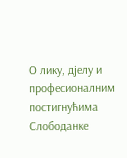О лику, дјелу и професионалним постигнућима Слободанке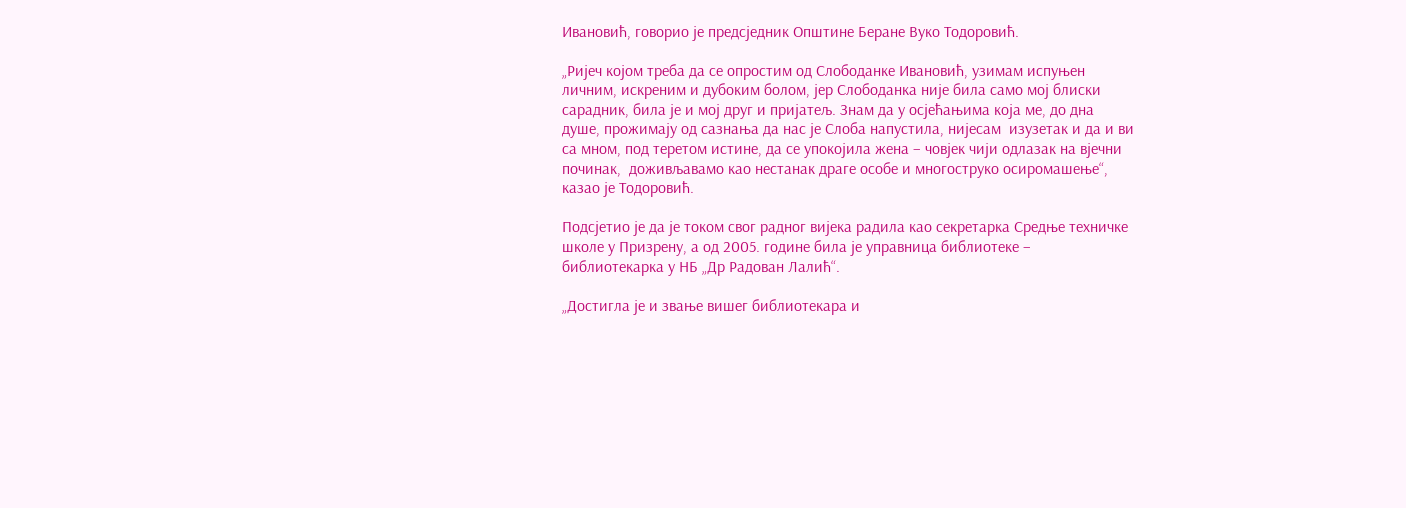Ивановић, говорио је предсједник Општине Беране Вуко Тодоровић.

„Ријеч којом треба да се опростим од Слободанке Ивановић, узимам испуњен личним, искреним и дубоким болом, јер Слободанка није била само мој блиски сарадник, била је и мој друг и пријатељ. Знам да у осјећањима која ме, до дна душе, прожимају од сазнања да нас је Слоба напустила, нијесам  изузетак и да и ви са мном, под теретом истине, да се упокојила жена – човјек чији одлазак на вјечни починак,  доживљавамо као нестанак драге особе и многоструко осиромашење“, казао је Тодоровић.

Подсјетио је да је током свог радног вијека радила као секретарка Средње техничке школе у Призрену, а од 2005. године била је управница библиотеке – библиотекарка у НБ „Др Радован Лалић“.

„Достигла је и звање вишег библиотекара и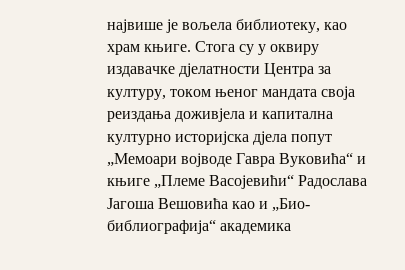највише је вољела библиотеку, као храм књиге. Стога су у оквиру издавачке дјелатности Центра за културу, током њеног мандата своја реиздања доживјела и капитална културно историјска дјела попут „Мемоари војводе Гавра Вуковића“ и књиге „Племе Васојевићи“ Радослава Јагоша Вешовића као и „Био-библиографија“ академика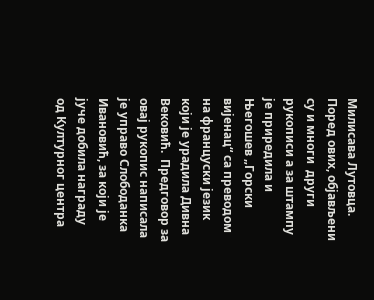Милисава Лутовца. Поред ових, објављени су и многи  други рукописи а за штампу је приредила и Његошев „Горски вијенац“ са преводом на француски језик који је урадила Дивна Вековић.  Предговор за овај рукопис написала је управо Слободанка Ивановић, за који је јуче добила награду од Културног центра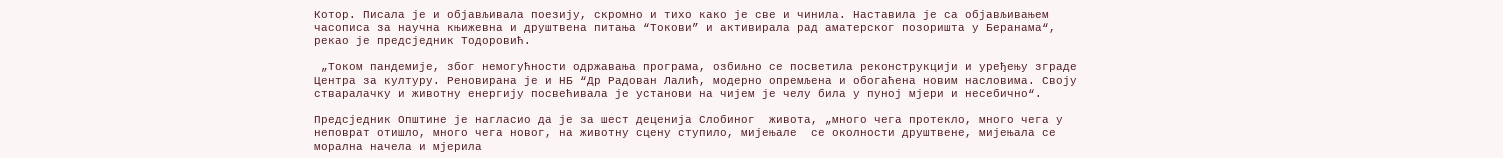Котор. Писала је и објављивала поезију, скромно и тихо како је све и чинила. Наставила је са објављивањем часописа за научна књижевна и друштвена питања “Токови” и активирала рад аматерског позоришта у Беранама“, рекао је предсједник Тодоровић.

 „Током пандемије, због немогућности одржавања програма, озбиљно се посветила реконструкцији и уређењу зграде Центра за културу. Реновирана је и НБ “Др Радован Лалић, модерно опремљена и обогаћена новим насловима. Своју стваралачку и животну енергију посвећивала је установи на чијем је челу била у пуној мјери и несебично“.

Предсједник Општине је нагласио да је за шест деценија Слобиног  живота, „много чега протекло, много чега у неповрат отишло, много чега новог, на животну сцену ступило, мијењале  се околности друштвене, мијењала се морална начела и мјерила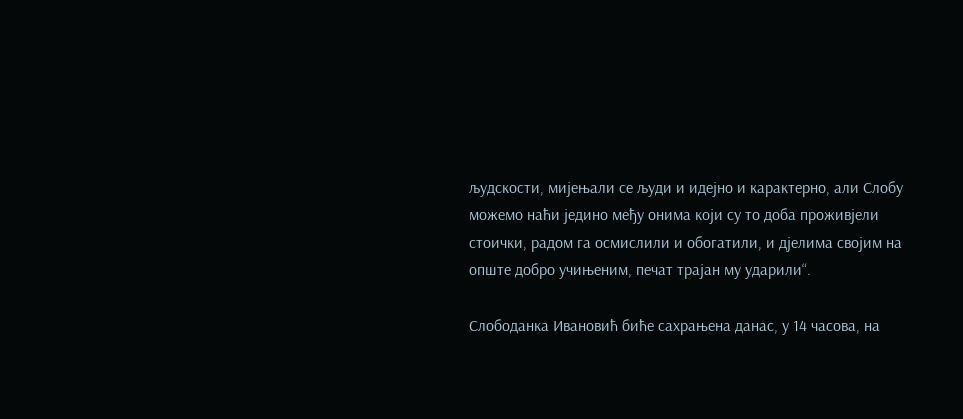људскости, мијењали се људи и идејно и карактерно, али Слобу  можемо наћи једино међу онима који су то доба проживјели стоички, радом га осмислили и обогатили, и дјелима својим на опште добро учињеним, печат трајан му ударили“.

Слободанка Ивановић биће сахрањена данас, у 14 часова, на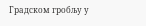Градском гробљу у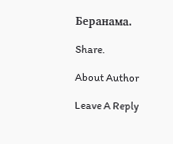Беранама.

Share.

About Author

Leave A Reply